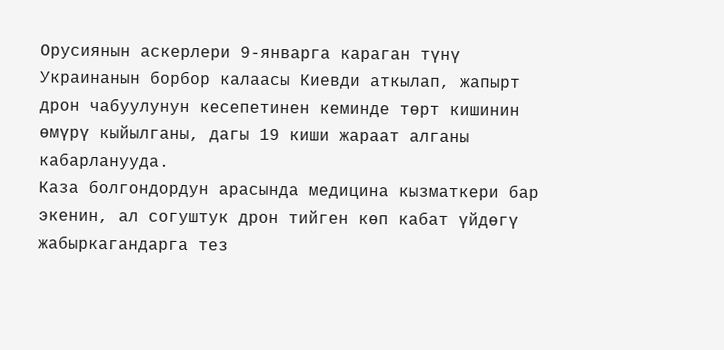Орусиянын аскерлери 9-январга караган түнү Украинанын борбор калаасы Киевди аткылап, жапырт дрон чабуулунун кесепетинен кеминде төрт кишинин өмүрү кыйылганы, дагы 19 киши жараат алганы кабарланууда.
Каза болгондордун арасында медицина кызматкери бар экенин, ал согуштук дрон тийген көп кабат үйдөгү жабыркагандарга тез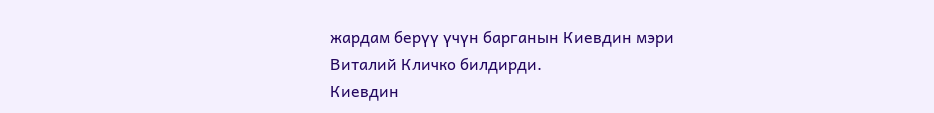жардам берүү үчүн барганын Киевдин мэри Виталий Кличко билдирди.
Киевдин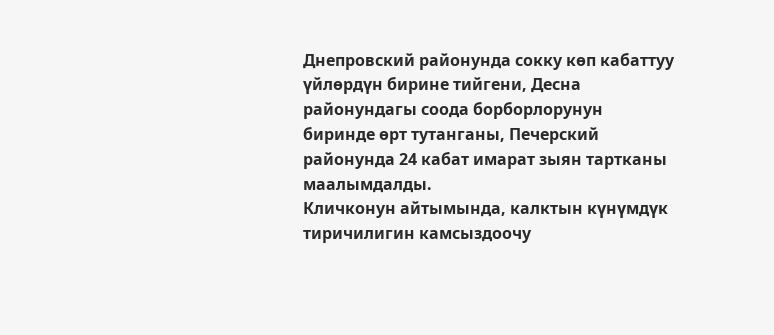Днепровский районунда сокку көп кабаттуу үйлөрдүн бирине тийгени, Десна районундагы соода борборлорунун биринде өрт тутанганы, Печерский районунда 24 кабат имарат зыян тартканы маалымдалды.
Кличконун айтымында, калктын күнүмдүк тиричилигин камсыздоочу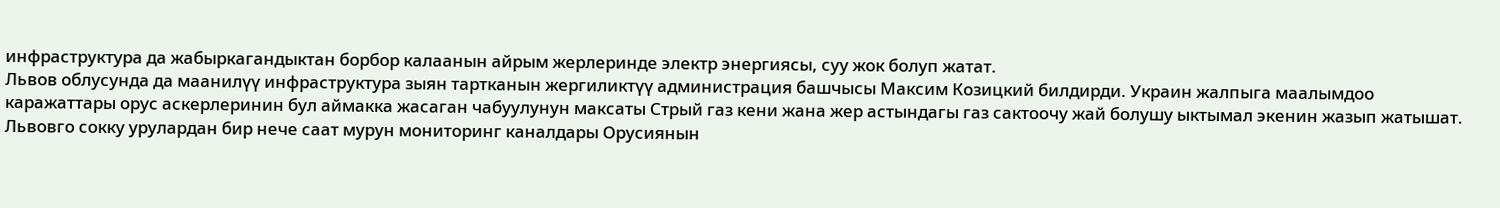инфраструктура да жабыркагандыктан борбор калаанын айрым жерлеринде электр энергиясы, суу жок болуп жатат.
Львов облусунда да маанилүү инфраструктура зыян тартканын жергиликтүү администрация башчысы Максим Козицкий билдирди. Украин жалпыга маалымдоо каражаттары орус аскерлеринин бул аймакка жасаган чабуулунун максаты Стрый газ кени жана жер астындагы газ сактоочу жай болушу ыктымал экенин жазып жатышат.
Львовго сокку урулардан бир нече саат мурун мониторинг каналдары Орусиянын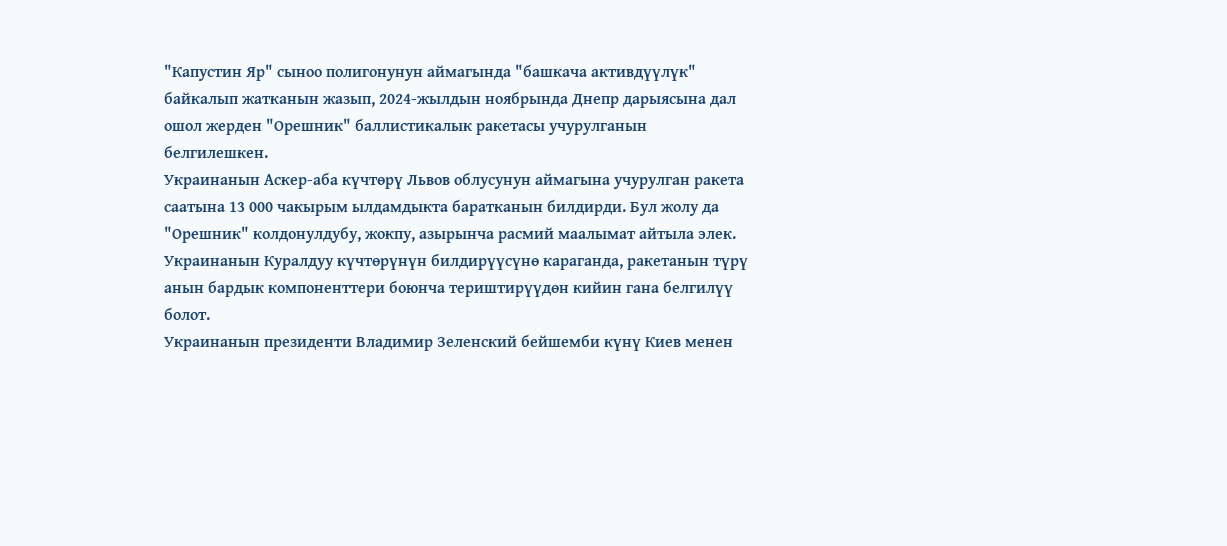"Капустин Яр" сыноо полигонунун аймагында "башкача активдүүлүк" байкалып жатканын жазып, 2024-жылдын ноябрында Днепр дарыясына дал ошол жерден "Орешник" баллистикалык ракетасы учурулганын белгилешкен.
Украинанын Аскер-аба күчтөрү Львов облусунун аймагына учурулган ракета саатына 13 000 чакырым ылдамдыкта баратканын билдирди. Бул жолу да "Орешник" колдонулдубу, жокпу, азырынча расмий маалымат айтыла элек. Украинанын Куралдуу күчтөрүнүн билдирүүсүнө караганда, ракетанын түрү анын бардык компоненттери боюнча териштирүүдөн кийин гана белгилүү болот.
Украинанын президенти Владимир Зеленский бейшемби күнү Киев менен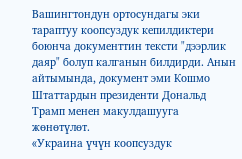Вашингтондун ортосундагы эки тараптуу коопсуздук кепилдиктери боюнча документтин тексти "дээрлик даяр" болуп калганын билдирди. Анын айтымында, документ эми Кошмо Штаттардын президенти Дональд Трамп менен макулдашууга жөнөтүлөт.
«Украина үчүн коопсуздук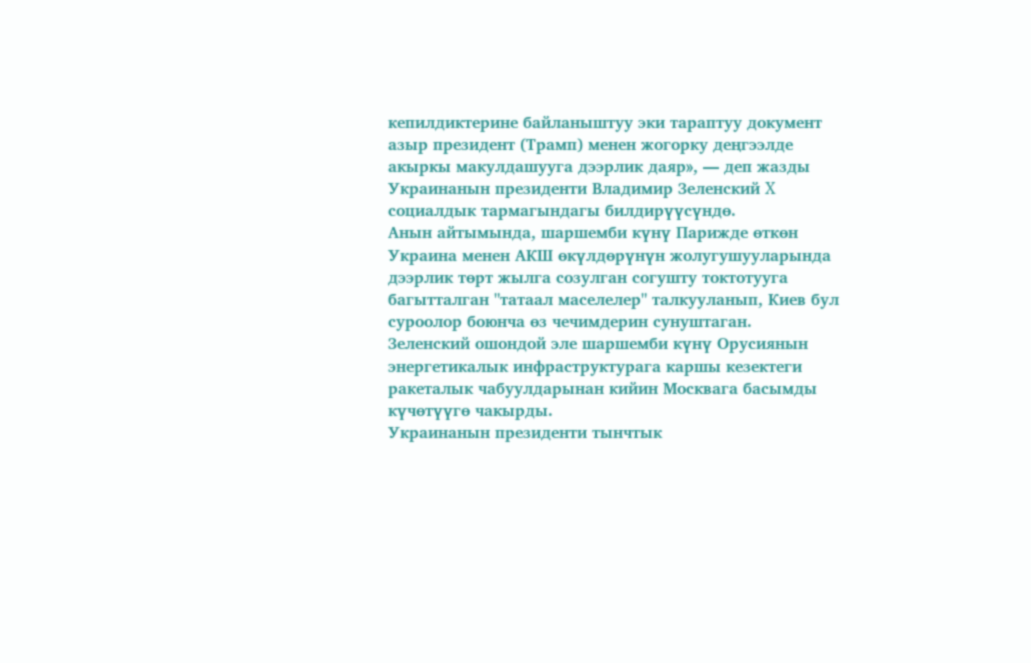кепилдиктерине байланыштуу эки тараптуу документ азыр президент (Трамп) менен жогорку деңгээлде акыркы макулдашууга дээрлик даяр», — деп жазды Украинанын президенти Владимир Зеленский X социалдык тармагындагы билдирүүсүндө.
Анын айтымында, шаршемби күнү Парижде өткөн Украина менен АКШ өкүлдөрүнүн жолугушууларында дээрлик төрт жылга созулган согушту токтотууга багытталган "татаал маселелер" талкууланып, Киев бул суроолор боюнча өз чечимдерин сунуштаган.
Зеленский ошондой эле шаршемби күнү Орусиянын энергетикалык инфраструктурага каршы кезектеги ракеталык чабуулдарынан кийин Москвага басымды күчөтүүгө чакырды.
Украинанын президенти тынчтык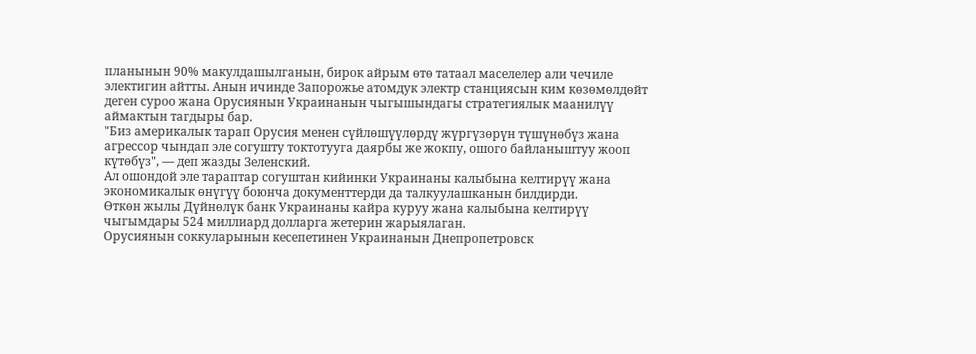планынын 90% макулдашылганын, бирок айрым өтө татаал маселелер али чечиле электигин айтты. Анын ичинде Запорожье атомдук электр станциясын ким көзөмөлдөйт деген суроо жана Орусиянын Украинанын чыгышындагы стратегиялык маанилүү аймактын тагдыры бар.
"Биз америкалык тарап Орусия менен сүйлөшүүлөрдү жүргүзөрүн түшүнөбүз жана агрессор чындап эле согушту токтотууга даярбы же жокпу, ошого байланыштуу жооп күтөбүз", — деп жазды Зеленский.
Ал ошондой эле тараптар согуштан кийинки Украинаны калыбына келтирүү жана экономикалык өнүгүү боюнча документтерди да талкуулашканын билдирди.
Өткөн жылы Дүйнөлүк банк Украинаны кайра куруу жана калыбына келтирүү чыгымдары 524 миллиард долларга жетерин жарыялаган.
Орусиянын соккуларынын кесепетинен Украинанын Днепропетровск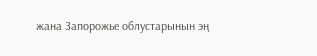жана Запорожье облустарынын эң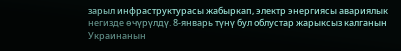зарыл инфраструктурасы жабыркап, электр энергиясы авариялык негизде өчүрүлдү. 8-январь түнү бул облустар жарыксыз калганын Украинанын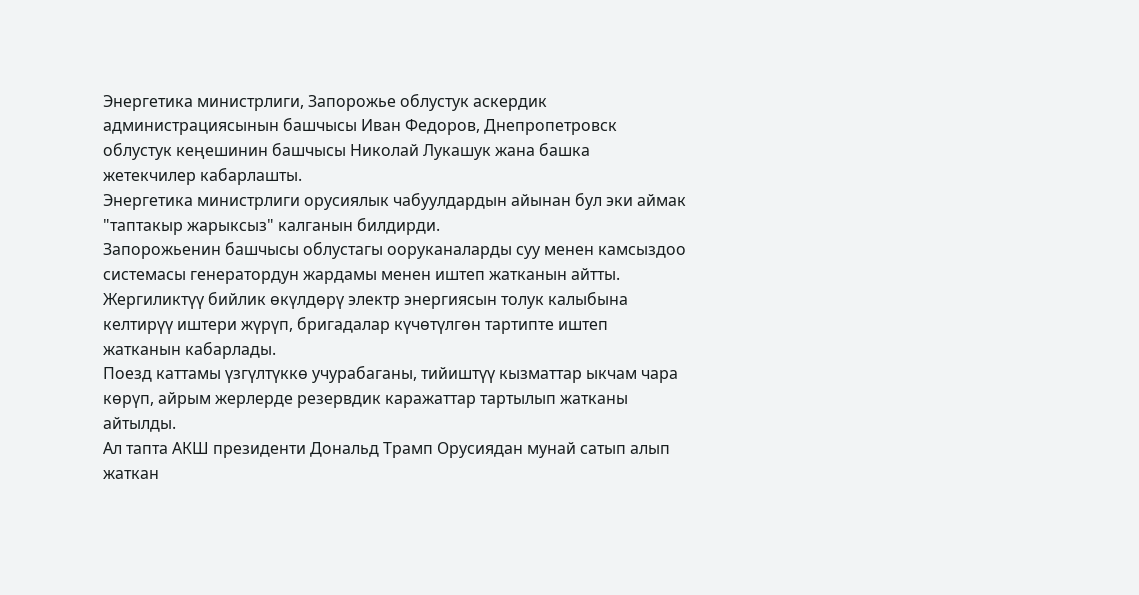Энергетика министрлиги, Запорожье облустук аскердик администрациясынын башчысы Иван Федоров, Днепропетровск облустук кеңешинин башчысы Николай Лукашук жана башка жетекчилер кабарлашты.
Энергетика министрлиги орусиялык чабуулдардын айынан бул эки аймак "таптакыр жарыксыз" калганын билдирди.
Запорожьенин башчысы облустагы ооруканаларды суу менен камсыздоо системасы генератордун жардамы менен иштеп жатканын айтты.
Жергиликтүү бийлик өкүлдөрү электр энергиясын толук калыбына келтирүү иштери жүрүп, бригадалар күчөтүлгөн тартипте иштеп жатканын кабарлады.
Поезд каттамы үзгүлтүккө учурабаганы, тийиштүү кызматтар ыкчам чара көрүп, айрым жерлерде резервдик каражаттар тартылып жатканы айтылды.
Ал тапта АКШ президенти Дональд Трамп Орусиядан мунай сатып алып жаткан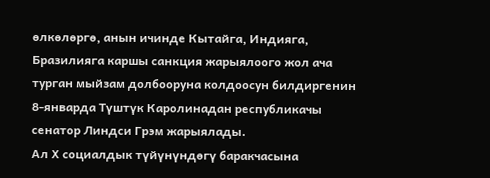өлкөлөргө, анын ичинде Кытайга, Индияга, Бразилияга каршы санкция жарыялоого жол ача турган мыйзам долбооруна колдоосун билдиргенин 8-январда Түштүк Каролинадан республикачы сенатор Линдси Грэм жарыялады.
Ал Х социалдык түйүнүндөгү баракчасына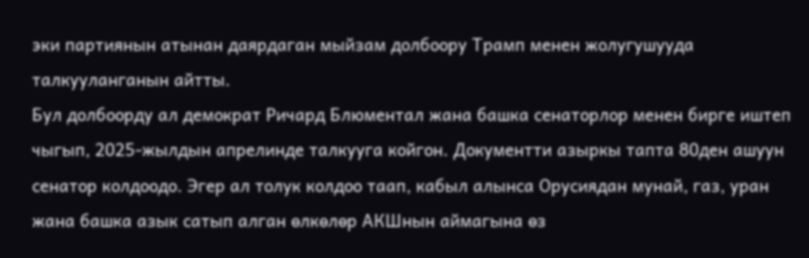эки партиянын атынан даярдаган мыйзам долбоору Трамп менен жолугушууда талкууланганын айтты.
Бул долбоорду ал демократ Ричард Блюментал жана башка сенаторлор менен бирге иштеп чыгып, 2025-жылдын апрелинде талкууга койгон. Документти азыркы тапта 80ден ашуун сенатор колдоодо. Эгер ал толук колдоо таап, кабыл алынса Орусиядан мунай, газ, уран жана башка азык сатып алган өлкөлөр АКШнын аймагына өз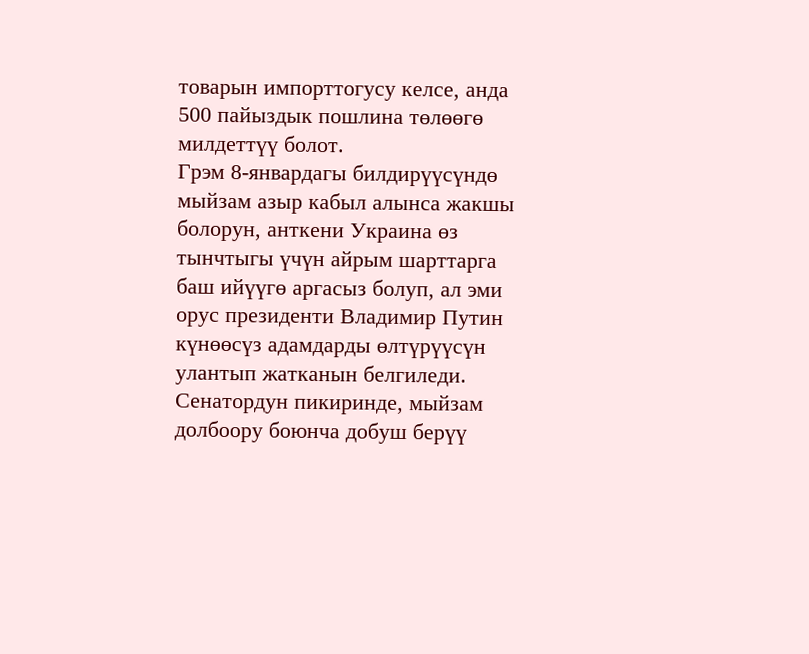товарын импорттогусу келсе, анда 500 пайыздык пошлина төлөөгө милдеттүү болот.
Грэм 8-январдагы билдирүүсүндө мыйзам азыр кабыл алынса жакшы болорун, анткени Украина өз тынчтыгы үчүн айрым шарттарга баш ийүүгө аргасыз болуп, ал эми орус президенти Владимир Путин күнөөсүз адамдарды өлтүрүүсүн улантып жатканын белгиледи.
Сенатордун пикиринде, мыйзам долбоору боюнча добуш берүү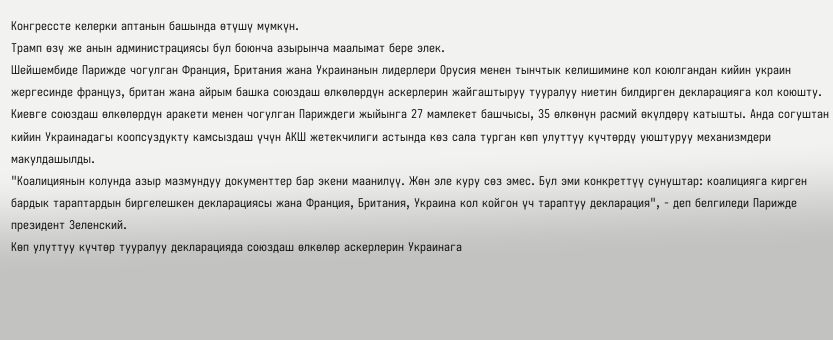Конгрессте келерки аптанын башында өтүшү мүмкүн.
Трамп өзү же анын администрациясы бул боюнча азырынча маалымат бере элек.
Шейшембиде Парижде чогулган Франция, Британия жана Украинанын лидерлери Орусия менен тынчтык келишимине кол коюлгандан кийин украин жергесинде француз, британ жана айрым башка союздаш өлкөлөрдүн аскерлерин жайгаштыруу тууралуу ниетин билдирген декларацияга кол коюшту.
Киевге союздаш өлкөлөрдүн аракети менен чогулган Париждеги жыйынга 27 мамлекет башчысы, 35 өлкөнүн расмий өкүлдөрү катышты. Анда согуштан кийин Украинадагы коопсуздукту камсыздаш үчүн АКШ жетекчилиги астында көз сала турган көп улуттуу күчтөрдү уюштуруу механизмдери макулдашылды.
"Коалициянын колунда азыр мазмундуу документтер бар экени маанилүү. Жөн эле куру сөз эмес. Бул эми конкреттүү сунуштар: коалицияга кирген бардык тараптардын биргелешкен декларациясы жана Франция, Британия, Украина кол койгон үч тараптуу декларация", - деп белгиледи Парижде президент Зеленский.
Көп улуттуу күчтөр тууралуу декларацияда союздаш өлкөлөр аскерлерин Украинага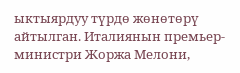ыктыярдуу түрдө жөнөтөрү айтылган. Италиянын премьер-министри Жоржа Мелони,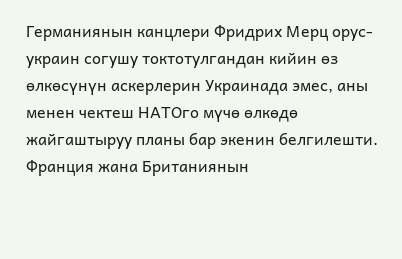Германиянын канцлери Фридрих Мерц орус-украин согушу токтотулгандан кийин өз өлкөсүнүн аскерлерин Украинада эмес, аны менен чектеш НАТОго мүчө өлкөдө жайгаштыруу планы бар экенин белгилешти.
Франция жана Британиянын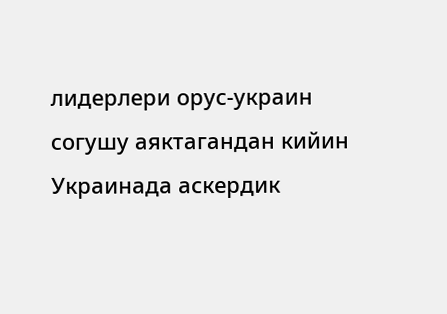лидерлери орус-украин согушу аяктагандан кийин Украинада аскердик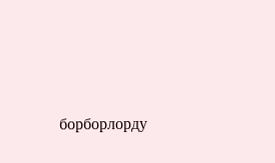борборлорду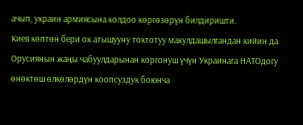ачып, украин армиясына колдоо көргөзөрүн билдиришти.
Киев көптөн бери ок атышууну токтотуу макулдашылгандан кийин да Орусиянын жаңы чабуулдарынан коргонуш үчүн Украинага НАТОдогу өнөктөш өлкөлөрдүн коопсуздук боюнча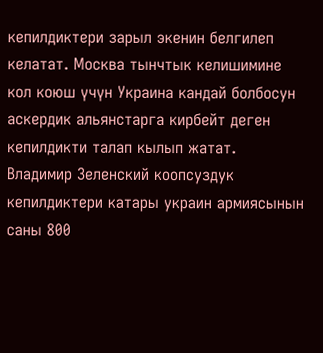кепилдиктери зарыл экенин белгилеп келатат. Москва тынчтык келишимине кол коюш үчүн Украина кандай болбосун аскердик альянстарга кирбейт деген кепилдикти талап кылып жатат.
Владимир Зеленский коопсуздук кепилдиктери катары украин армиясынын саны 800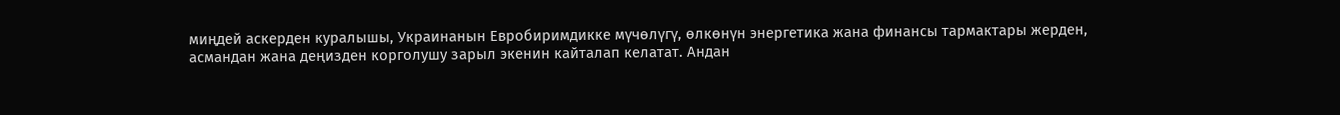миңдей аскерден куралышы, Украинанын Евробиримдикке мүчөлүгү, өлкөнүн энергетика жана финансы тармактары жерден, асмандан жана деңизден корголушу зарыл экенин кайталап келатат. Андан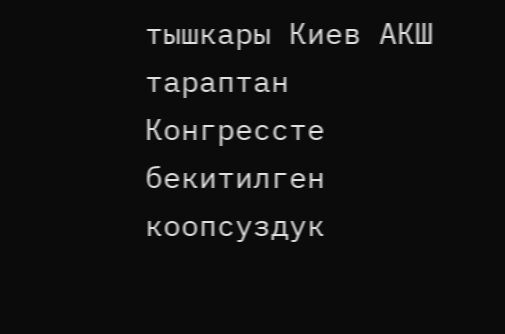тышкары Киев АКШ тараптан Конгрессте бекитилген коопсуздук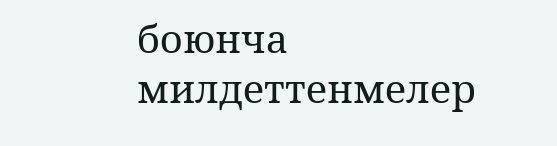боюнча милдеттенмелер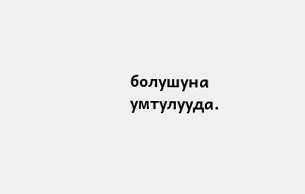болушуна умтулууда.